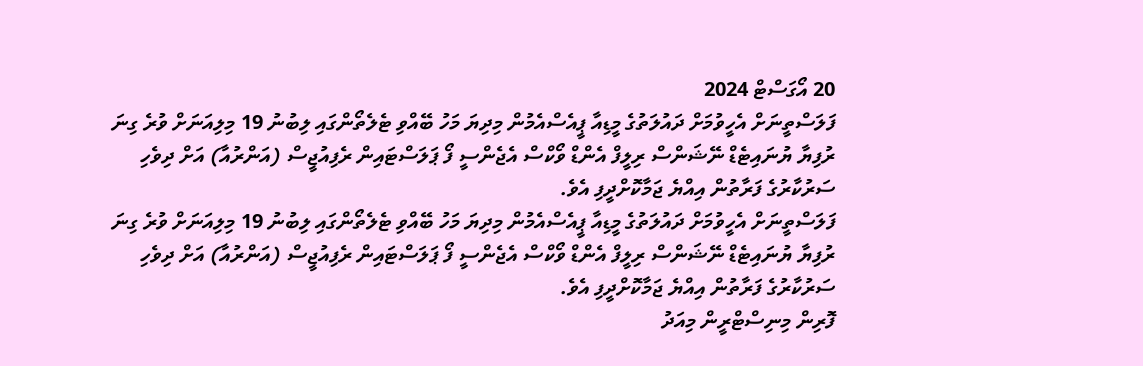20 އޯގަސްޓް 2024
ފަލަސްތީނަށް އެހީވުމަށް ދައުލަތުގެ މީޑިއާ ޕީއެސްއެމުން މިދިޔަ މަހު ބޭއްވި ޓެލެތޯންގައި ލިބުނު 19 މިލިއަނަށް ވުރެ ގިނަ ރުފިޔާ ޔުނައިޓެޑް ނޭޝަންސް ރިލީފް އެންޑް ވޯކްސް އެޖެންސީ ފޯ ޕަލަސްޓައިން ރެފިއުޖީސް (އަންރުއާ) އަށް ދިވެހި ސަރުކާރުގެ ފަރާތުން އިއްޔެ ޖަމާކޮށްދީފި އެވެ.
ފަލަސްތީނަށް އެހީވުމަށް ދައުލަތުގެ މީޑިއާ ޕީއެސްއެމުން މިދިޔަ މަހު ބޭއްވި ޓެލެތޯންގައި ލިބުނު 19 މިލިއަނަށް ވުރެ ގިނަ ރުފިޔާ ޔުނައިޓެޑް ނޭޝަންސް ރިލީފް އެންޑް ވޯކްސް އެޖެންސީ ފޯ ޕަލަސްޓައިން ރެފިއުޖީސް (އަންރުއާ) އަށް ދިވެހި ސަރުކާރުގެ ފަރާތުން އިއްޔެ ޖަމާކޮށްދީފި އެވެ.
ފޮރިން މިނިސްޓްރީން މިއަދު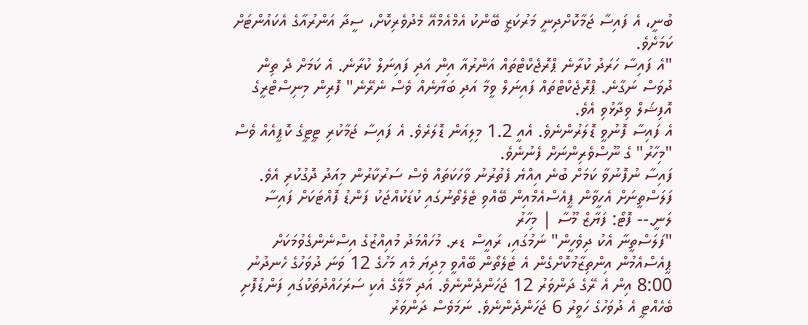ބުނީ، އެ ފައިސާ ޖަމާކޮށްދިނީ މަރުކަޒީ ބޭންކު އެމްއެމްއޭ މެދުވެރިކޮށް، ސީދާ އަންރުއާގެ އެކައުންޓަށް ކަމަށެވެ.
"އެ ފައިސާ ހަރަދު ކުރާނެ ޕްރޮޖެކްޓްތައް އަންރުއާ އިން އަދި ފައިނަލް ކުރާނެ. އެ ކަމަށް ދެ ތިން ދުވަސް ނަގާނެ. ޕްރޮޖެކްޓްތައް ފައިނަލް ވީމާ އަދި ބަޔާނެއް ވެސް ނެރޭނެ" ފޮރިން މިނިސްޓްރީގެ އޮފިޝަލް ވިދާޅުވި އެވެ.
އެ ފައިސާ ފޮނުވީ ޑޮލަރުންނެވެ. އެއީ 1.2 މިލިއަން ޑޮލަރެވެ. އެ ފައިސާ ޖަމާކުރި ޓީޓީގެ ކޮޕީއެއް ވެސް "މިހާރު" ގެ ނޫސްވެރިންނަށް ފެނުނެވެ.
ފައިސާ ނުފޮނުވާ ކަމަށް ބުނެ އިއްޔެ ފެތުރުނު ވާހަކަތައް ވެސް ސަރުކާރުން މިއަދު ދޮގުކުރި އެވެ.
ފަލަސްތީނަށް އެހީވާން ޕީއެސްއެމްއިން ބޭއްވި ޓެލެތޯނުގައި ކުޑަކުއްޖަކު ފަންޑު ފޮއްޓަކަށް ފައިސާ ލަނީ.-- ފޮޓޯ: ފަޔާޒް މޫސާ | މިހާރު
"ފަލަސްތީނާ އެކު ދިވެހީން" ނަމުގައި، ރައީސް ޑރ. މުހައްމަދު މުއިއްޒުގެ އިސްނެންގެވުމަކަށް ޕީއެސްއެމުން އިންތިޒާމުކޮށްގެން އެ ޓެލެތޯން ބޭއްވީ މިދިޔަ މެއި މަހުގެ 12 ވަނަ ދުވަހުގެ ހެނދުނު 8:00 އިން އެ ރޭގެ ދަންވަރު 12 ޖަހަންދެންނެވެ. އަދި މާލޭގެ އެކި ސަރަހައްދުތަކުގައި ފަންޑުފޮށި ބެހެއްޓީ އެ ދުވަހުގެ ހަވީރު 6 ޖަހަންދެންނެވެ. ނަމަވެސް ދަންވަރު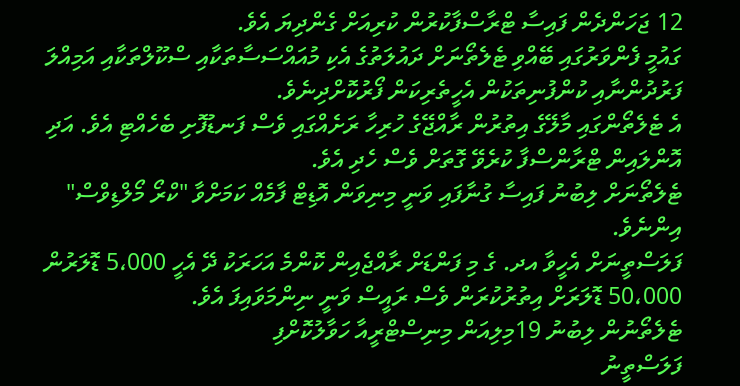12 ޖަހަންދެން ފައިސާ ޓްރާސްފާކުރުން ކުރިއަށް ގެންދިޔަ އެވެ.
ގައުމީ ފެންވަރުގައި ބޭއްވި ޓެލެތޯނަށް ދައުލަތުގެ އެކި މުއައްސަސާތަކާއި ސްކޫލްތަކާއި އަމިއްލަ ފަރުދުންނާއި ކުންފުނިތަކުން އެހީތެރިކަން ފޯރުކޮށްދިނެވެ.
އެ ޓެލެތޯންގައި މާލޭގެ އިތުރުން ރާއްޖޭގެ ހުރިހާ ރަށެއްގައި ވެސް ފަނޑުފޮށި ބެހެއްޓި އެވެ. އަދި އޮންލައިން ޓްރާންސްފާ ކުރެވޭ ގޮތަށް ވެސް ހެދި އެވެ.
ޓެލެތޯނަށް ލިބުނު ފައިސާ ގުނާފައި ވަނީ މިނިވަން އޮޑިޓް ފާމެއް ކަމަށްވާ "ކްރޯ މޯލްޑިވްސް" އިންނެވެ.
ފަލަސްތީނަށް އެހީވާ އދ. ގެ މި ފަންޑަށް ރާއްޖެއިން ކޮންމެ އަހަރަކު ދޭ އެހީ 5،000 ޑޮލަރުން 50،000 ޑޮލަރަށް އިތުރުކުރަން ވެސް ރައީސް ވަނީ ނިންމަވައިފަ އެވެ.
ޓެލެތޯނުން ލިބުނު 19މިލިއަން މިނިސްޓްރީއާ ހަވާލުކޮށްފި
ފަލަސްތީނު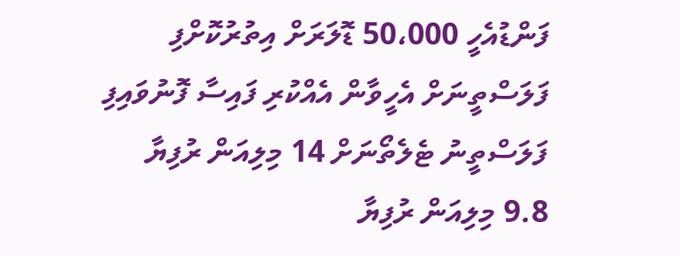ފަންޑުއެހީ 50،000 ޑޮލަރަށް އިތުރުކޮށްފި
ފަލަސްތީނަށް އެހީވާން އެއްކުރި ފައިސާ ފޮނުވައިފި
ފަލަސްތީނު ޓެލެތޯނަށް 14 މިލިއަން ރުފިޔާ
9.8 މިލިއަން ރުފިޔާ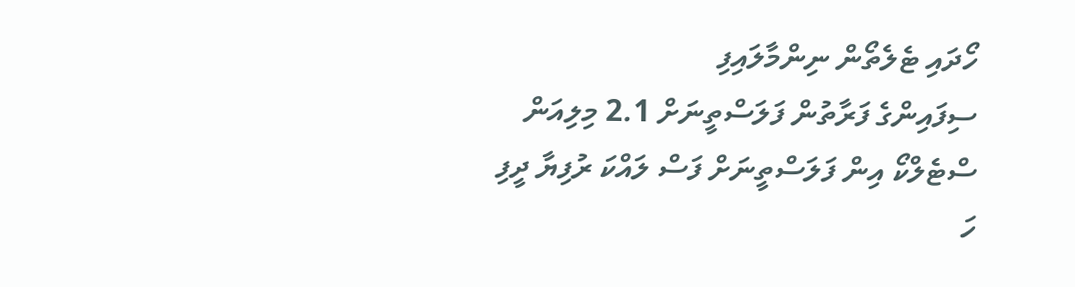ހޯދައި ޓެލެތޯން ނިންމާލައިފި
ސިފައިންގެ ފަރާތުން ފަލަސްތީނަށް 2.1 މިލިއަން
ސްޓެލްކޯ އިން ފަލަސްތީނަށް ފަސް ލައްކަ ރުފިޔާ ދީފި
ހަ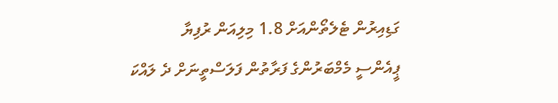ގަޑިއިރުން ޓެލެތޯންއަށް 1.8 މިލިއަން ރުފިޔާ
ޕީއެންސީ މެމްބަރުންގެ ފަރާތުން ފަލަސްތީނަށް ދެ ލައްކަ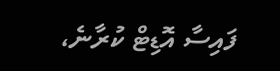ފައިސާ އޮޑިޓް ކުރާނެ،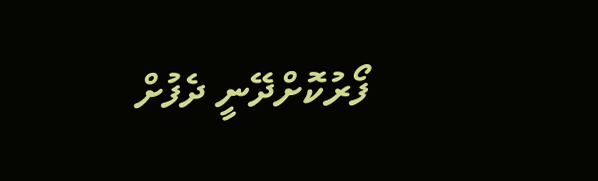ފޯރުކޮށްދޭނީ ދެފުށް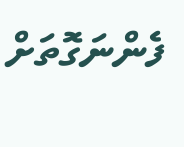ފެންނަގޮތަށް